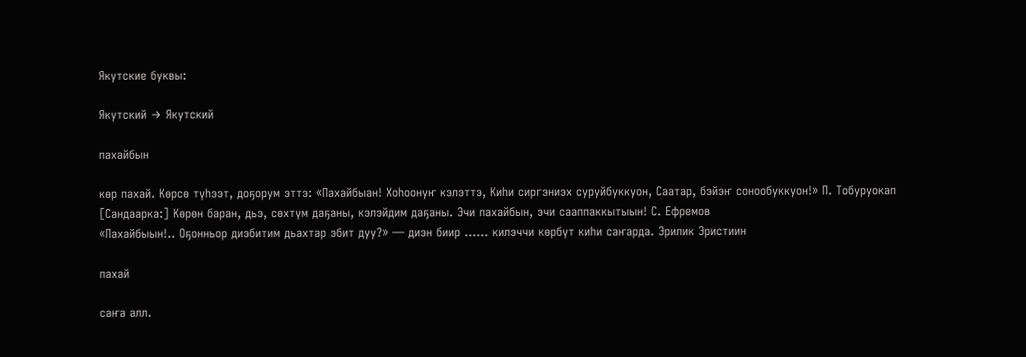Якутские буквы:

Якутский → Якутский

пахайбын

көр пахай. Көрсө түһээт, доҕорум эттэ: «Пахайбыан! Хоһоонуҥ кэлэттэ, Киһи сиргэниэх суруйбуккуон, Саатар, бэйэҥ сонообуккуон!» П. Тобуруокап
[Сандаарка:] Көрөн баран, дьэ, сөхтүм даҕаны, кэлэйдим даҕаны. Эчи пахайбын, эчи сааппаккытыын! С. Ефремов
«Пахайбыын!.. Оҕонньор диэбитим дьахтар эбит дуу?» — диэн биир …… килэччи көрбүт киһи саҥарда. Эрилик Эристиин

пахай

саҥа алл.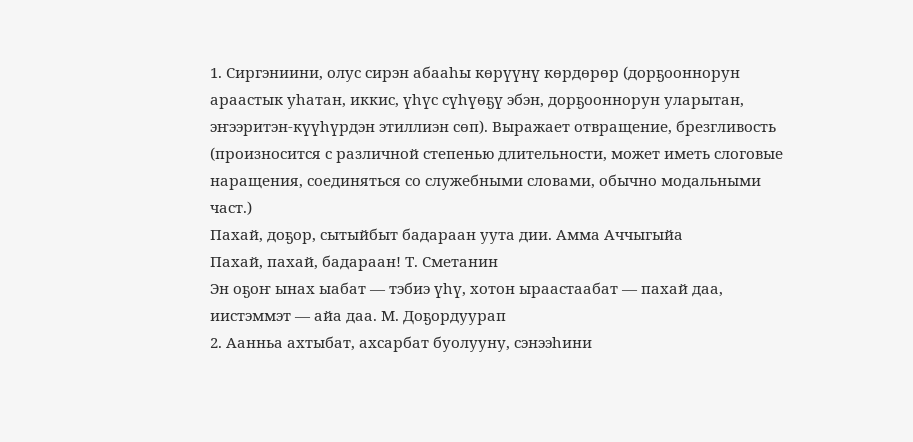1. Сиргэниини, олус сирэн абааһы көрүүнү көрдөрөр (дорҕооннорун араастык уһатан, иккис, үһүс сүһүөҕү эбэн, дорҕооннорун уларытан, эҥээритэн-күүһүрдэн этиллиэн сөп). Выражает отвращение, брезгливость (произносится с различной степенью длительности, может иметь слоговые наращения, соединяться со служебными словами, обычно модальными част.)
Пахай, доҕор, сытыйбыт бадараан уута дии. Амма Аччыгыйа
Пахай, пахай, бадараан! Т. Сметанин
Эн оҕоҥ ынах ыабат — тэбиэ үһү, хотон ыраастаабат — пахай даа, иистэммэт — айа даа. М. Доҕордуурап
2. Аанньа ахтыбат, ахсарбат буолууну, сэнээһини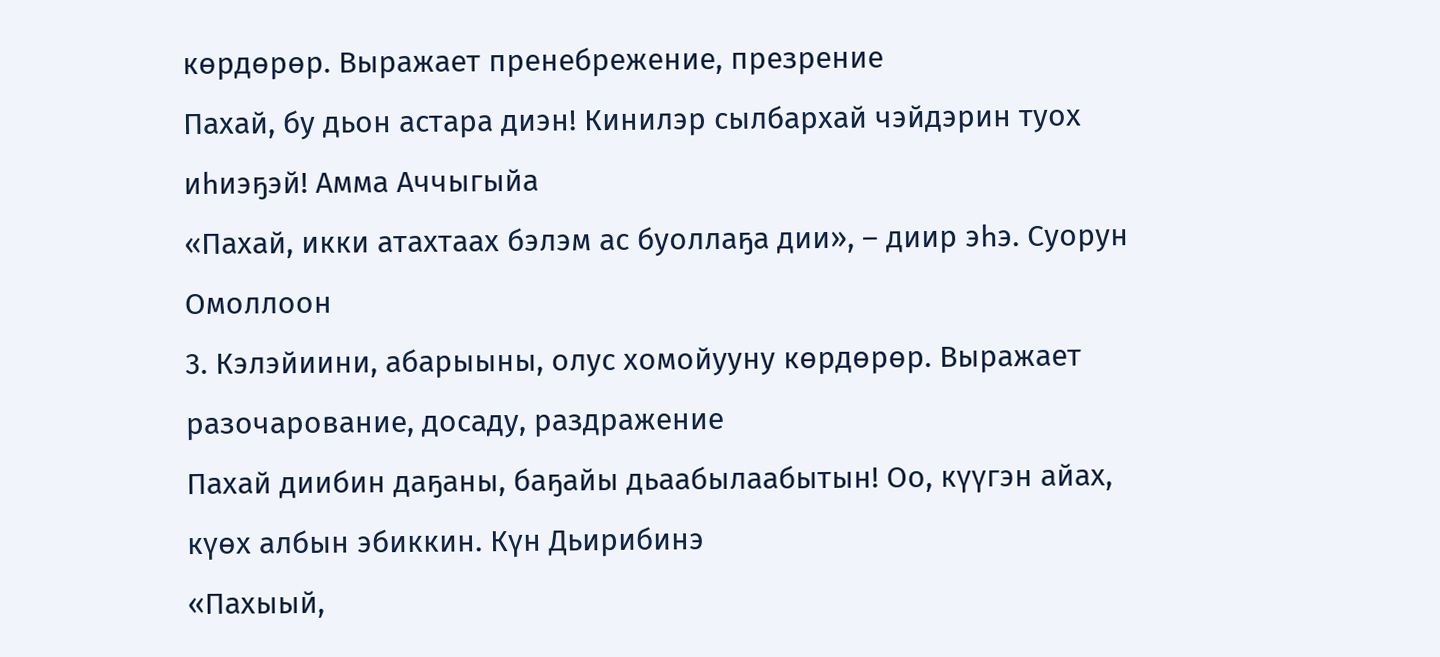көрдөрөр. Выражает пренебрежение, презрение
Пахай, бу дьон астара диэн! Кинилэр сылбархай чэйдэрин туох иһиэҕэй! Амма Аччыгыйа
«Пахай, икки атахтаах бэлэм ас буоллаҕа дии», – диир эһэ. Суорун Омоллоон
3. Кэлэйиини, абарыыны, олус хомойууну көрдөрөр. Выражает разочарование, досаду, раздражение
Пахай диибин даҕаны, баҕайы дьаабылаабытын! Оо, күүгэн айах, күөх албын эбиккин. Күн Дьирибинэ
«Пахыый,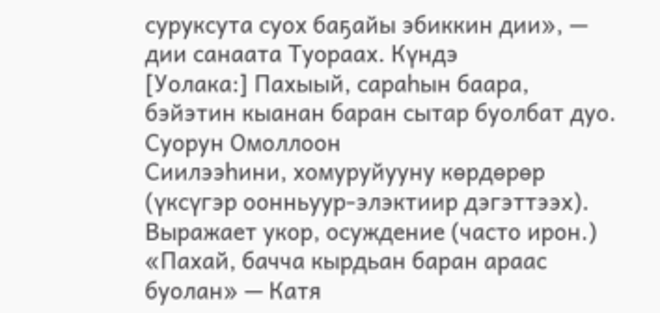суруксута суох баҕайы эбиккин дии», — дии санаата Туораах. Күндэ
[Уолака:] Пахыый, сараһын баара, бэйэтин кыанан баран сытар буолбат дуо. Суорун Омоллоон
Сиилээһини, хомуруйууну көрдөрөр (үксүгэр оонньуур-элэктиир дэгэттээх). Выражает укор, осуждение (часто ирон.)
«Пахай, бачча кырдьан баран араас буолан» — Катя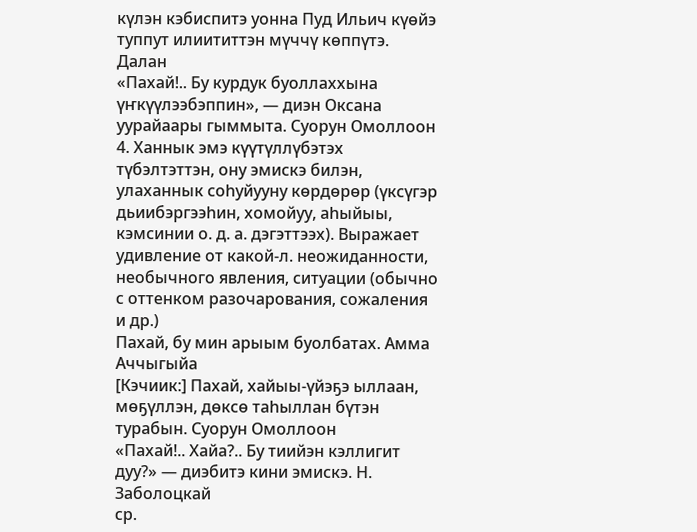күлэн кэбиспитэ уонна Пуд Ильич күөйэ туппут илиититтэн мүччү көппүтэ. Далан
«Пахай!.. Бу курдук буоллаххына үҥкүүлээбэппин», — диэн Оксана уурайаары гыммыта. Суорун Омоллоон
4. Ханнык эмэ күүтүллүбэтэх түбэлтэттэн, ону эмискэ билэн, улаханнык соһуйууну көрдөрөр (үксүгэр дьиибэргээһин, хомойуу, аһыйыы, кэмсинии о. д. а. дэгэттээх). Выражает удивление от какой-л. неожиданности, необычного явления, ситуации (обычно с оттенком разочарования, сожаления и др.)
Пахай, бу мин арыым буолбатах. Амма Аччыгыйа
[Кэчиик:] Пахай, хайыы-үйэҕэ ыллаан, мөҕүллэн, дөксө таһыллан бүтэн турабын. Суорун Омоллоон
«Пахай!.. Хайа?.. Бу тиийэн кэллигит дуу?» — диэбитэ кини эмискэ. Н. Заболоцкай
ср.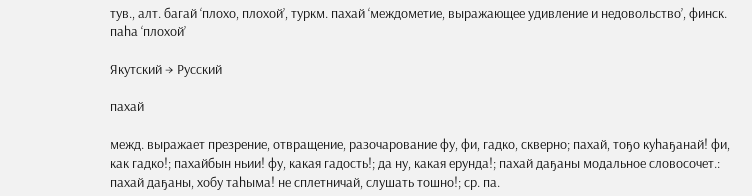тув., алт. багай ‘плохо, плохой’, туркм. пахай ‘междометие, выражающее удивление и недовольство’, финск. паһа ‘плохой’

Якутский → Русский

пахай

межд. выражает презрение, отвращение, разочарование фу, фи, гадко, скверно; пахай, тоҕо куһаҕанай! фи, как гадко!; пахайбын ньии! фу, какая гадость!; да ну, какая ерунда!; пахай даҕаны модальное словосочет.: пахай даҕаны, хобу таһыма! не сплетничай, слушать тошно!; ср. па.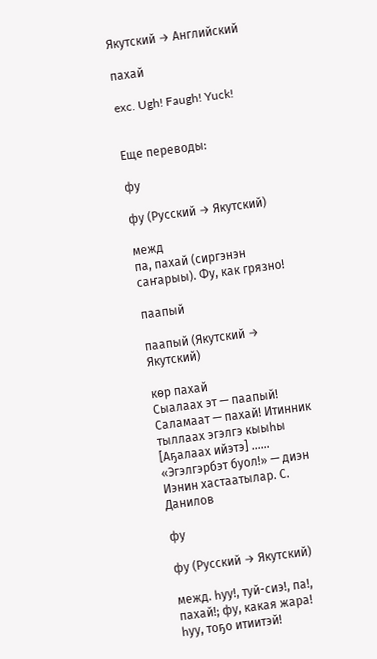Якутский → Английский

пахай

exc. Ugh! Faugh! Yuck!


Еще переводы:

фу

фу (Русский → Якутский)

межд
па, пахай (сиргэнэн саҥарыы). Фу, как грязно!

паапый

паапый (Якутский → Якутский)

көр пахай
Сыалаах эт — паапый! Саламаат — пахай! Итинник тыллаах эгэлгэ кыыһы [Аҕалаах ийэтэ] …… «Эгэлгэрбэт буол!» — диэн Иэнин хастаатылар. С. Данилов

фу

фу (Русский → Якутский)

межд. һуу!, туй-сиэ!, па!, пахай!; фу, какая жара! һуу, тоҕо итиитэй!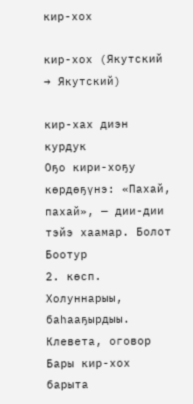кир-хох

кир-хох (Якутский → Якутский)

кир-хах диэн курдук
Оҕо кири-хоҕу көрдөҕүнэ: «Пахай, пахай», — дии-дии тэйэ хаамар. Болот Боотур
2. көсп. Холуннарыы, баһааҕырдыы. Клевета, оговор
Бары кир-хох барыта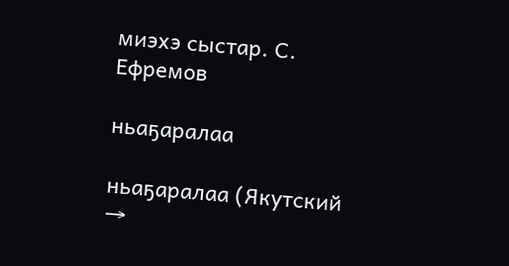миэхэ сыстар. С. Ефремов

ньаҕаралаа

ньаҕаралаа (Якутский →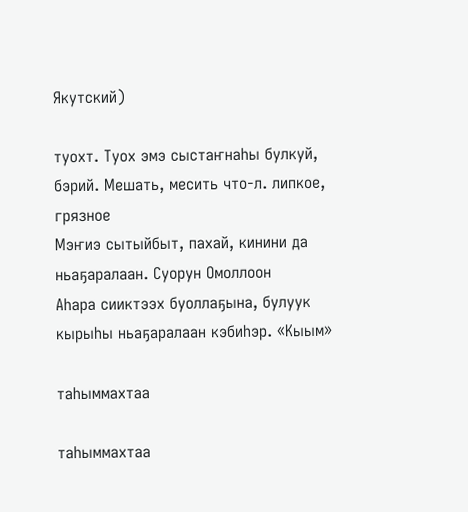Якутский)

туохт. Туох эмэ сыстаҥнаһы булкуй, бэрий. Мешать, месить что-л. липкое, грязное
Мэҥиэ сытыйбыт, пахай, кинини да ньаҕаралаан. Суорун Омоллоон
Аһара сииктээх буоллаҕына, булуук кырыһы ньаҕаралаан кэбиһэр. «Кыым»

таһыммахтаа

таһыммахтаа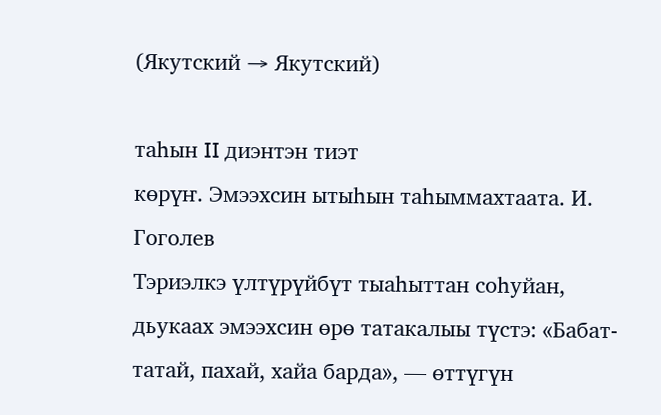(Якутский → Якутский)

таһын II диэнтэн тиэт
көрүҥ. Эмээхсин ытыһын таһыммахтаата. И. Гоголев
Тэриэлкэ үлтүрүйбүт тыаһыттан соһуйан, дьукаах эмээхсин өрө татакалыы түстэ: «Бабат-татай, пахай, хайа барда», — өттүгүн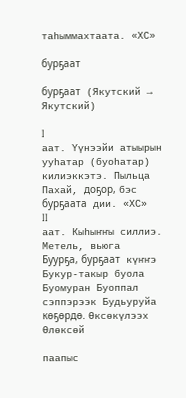таһыммахтаата. «ХС»

бурҕаат

бурҕаат (Якутский → Якутский)

I
аат. Үүнээйи атыырын ууһатар (буоһатар) килиэккэтэ. Пыльца
Пахай, доҕор, бэс бурҕаата дии. «ХС»
II
аат. Кыһыҥҥы силлиэ. Метель, вьюга
Буурҕа, бурҕаат күҥҥэ Букур-такыр буола Буомуран Буоппал сэппэрээк Будьуруйа көҕөрдө. Өксөкүлээх Өлөксөй

паапыс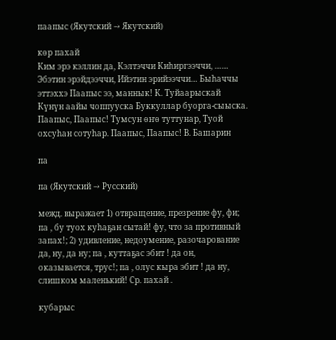паапыс (Якутский → Якутский)

көр пахай
Ким эрэ кэллин да, Кэлтэччи Киһиргээччи, …… Эбэтин эрэйдээччи, Ийэтин эрийээччи… Быһаччы эттэххэ Паапыс ээ, маннык! К. Туйаарыскай
Күнүн аайы чоппууска Буккуллар буорга-сыыска. Паапыс, Паапыс! Тумсун өҥө туттунар, Туой охсуһан сотуһар. Паапыс, Паапыс! В. Башарин

па

па (Якутский → Русский)

межд. выражает 1) отвращение, презрение фу, фи; па , бу туох куһаҕан сытай! фу, что за противный запах!; 2) удивление, недоумение, разочарование да, ну, да ну; па , куттаҕас эбит ! да он, оказывается, трус!; па , олус кыра эбит ! да ну, слишком маленький! Ср. пахай .

кубарыс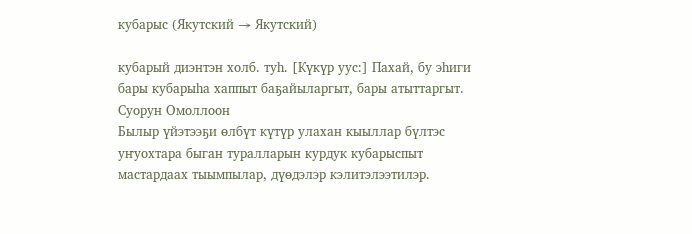кубарыс (Якутский → Якутский)

кубарый диэнтэн холб. туһ. [Күкүр уус:] Пахай, бу эһиги бары кубарыһа хаппыт баҕайыларгыт, бары атыттаргыт. Суорун Омоллоон
Былыр үйэтээҕи өлбүт күтүр улахан кыыллар бүлтэс уҥуохтара быган туралларын курдук кубарыспыт мастардаах тыымпылар, дүөдэлэр кэлитэлээтилэр.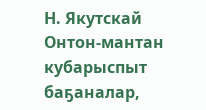Н. Якутскай
Онтон-мантан кубарыспыт баҕаналар,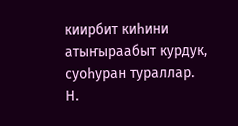киирбит киһини атыҥыраабыт курдук, суоһуран тураллар. Н.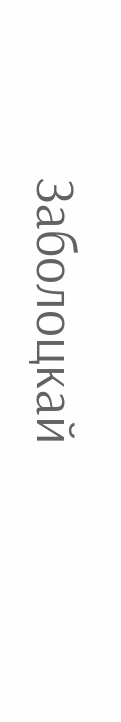Заболоцкай